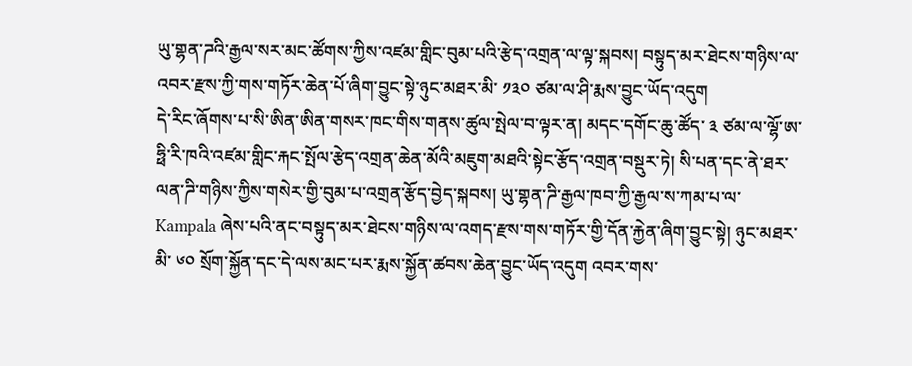ཡུ་གྷན་ཌའི་རྒྱལ་སར་མང་ཚོགས་ཀྱིས་འཛམ་གླིང་བུམ་པའི་རྩེད་འགྲན་ལ་ལྟ་སྐབས། བསྟུད་མར་ཐེངས་གཉིས་ལ་འབར་རྫས་ཀྱི་གས་གཏོར་ཆེན་པོ་ཞིག་བྱུང་སྟེ་ཉུང་མཐར་མི་ ༡༣༠ ཙམ་ལ་ཤི་རྨས་བྱུང་ཡོད་འདུག
དེ་རིང་ཞོགས་པ་སི་ཨིན་ཨིན་གསར་ཁང་གིས་གནས་ཚུལ་སྤེལ་བ་ལྟར་ན། མདང་དགོང་ཆུ་ཚོད་ ༣ ཙམ་ལ་ལྷོ་ཨ་ཧྥི་རི་ཁའི་འཛམ་གླིང་རྐང་སྤོལ་རྩེད་འགྲན་ཆེན་མོའི་མཇུག་མཐའི་སྟེང་རྩོད་འགྲན་བསྡུར་ཏེ། སི་པན་དང་ནེ་ཐར་ལན་ཌི་གཉིས་ཀྱིས་གསེར་གྱི་བུམ་པ་འགྲན་རྩོད་བྱེད་སྐབས། ཡུ་གྷན་ཌི་རྒྱལ་ཁབ་ཀྱི་རྒྱལ་ས་ཀམ་པ་ལ་ Kampala ཞེས་པའི་ནང་བསྟུད་མར་ཐེངས་གཉིས་ལ་འགད་རྫས་གས་གཏོར་གྱི་དོན་རྐྱེན་ཞིག་བྱུང་སྟེ། ཉུང་མཐར་མི་ ༦༠ སྲོག་སྐྱོན་དང་དེ་ལས་མང་པར་རྨས་སྐྱོན་ཚབས་ཆེན་བྱུང་ཡོད་འདུག འབར་གས་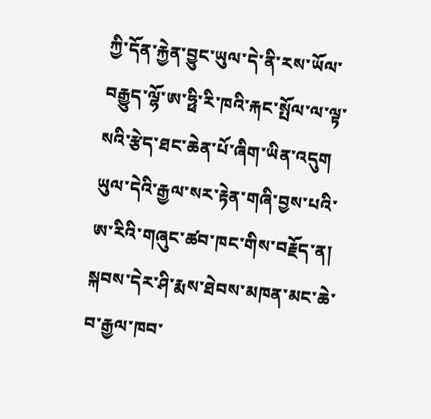ཀྱི་དོན་རྐྱེན་བྱུང་ཡུལ་དེ་ནི་རས་ཡོལ་བརྒྱུད་ལྷོ་ཨ་ཧྥི་རི་ཁའི་རྐང་སྤོལ་ལ་ལྟ་སའི་རྩེད་ཐང་ཆེན་པོ་ཞིག་ཡིན་འདུག ཡུལ་དེའི་རྒྱལ་སར་རྟེན་གཞི་བྱས་པའི་ཨ་རིའི་གཞུང་ཚབ་ཁང་གིས་བརྗོད་ན། སྐབས་དེར་ཤི་རྨས་ཐེབས་མཁན་མང་ཆེ་བ་རྒྱལ་ཁབ་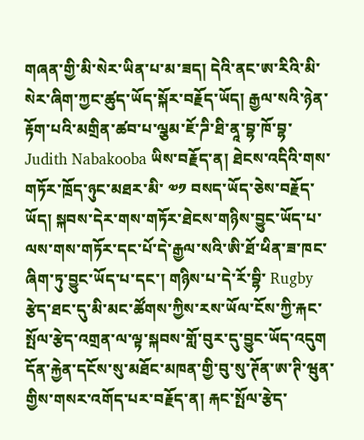གཞན་གྱི་མི་སེར་ཡིན་པ་མ་ཟད། དེའི་ནང་ཨ་རིའི་མི་སེར་ཞིག་ཀྱང་ཚུད་ཡོད་སྐོར་བརྗོད་ཡོད། རྒྱལ་སའི་ཉེན་རྟོག་པའི་མགྲིན་ཚབ་པ་ལྕམ་ཇོ་ཌི་ཐི་ནཱ་བྷ་ཁོ་བྷ་ Judith Nabakooba ཡིས་བརྗོད་ན། ཐེངས་འདིའི་གས་གཏོར་ཁྲོད་ཉུང་མཐར་མི་ ༧༡ བསད་ཡོད་ཅེས་བརྗོད་ཡོད། སྐབས་དེར་གས་གཏོར་ཐེངས་གཉིས་བྱུང་ཡོད་པ་ལས་གས་གཏོར་དང་པོ་དེ་རྒྱལ་སའི་ཨི་ཐོ་ཕིན་ཟ་ཁང་ཞིག་ཏུ་བྱུང་ཡོད་པ་དང་། གཉིས་པ་དེ་རོ་བྷི་ Rugby རྩེད་ཐང་དུ་མི་མང་ཚོགས་ཀྱིས་རས་ཡོལ་ངོས་ཀྱི་རྐང་སྤོལ་རྩེད་འགྲན་ལ་ལྟ་སྐབས་གློ་བུར་དུ་བྱུང་ཡོད་འདུག
དོན་རྐྱེན་དངོས་སུ་མཐོང་མཁན་གྱི་བུ་སུ་ཊོན་ཨ་ཊི་ཝུན་གྱིས་གསར་འགོད་པར་བརྗོད་ན། རྐང་སྤོལ་རྩེད་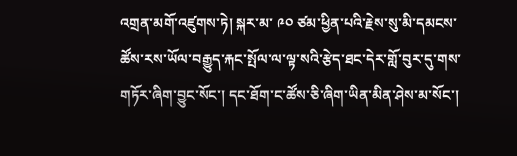འགྲན་མགོ་འཛུགས་ཏེ། སྐར་མ་ ༩༠ ཙམ་ཕྱིན་པའི་རྗེས་སུ་མི་དམངས་ཚོས་རས་ཡོལ་བརྒྱུད་རྐང་སྤོལ་ལ་ལྟ་སའི་རྩེད་ཐང་དེར་གློ་བུར་དུ་གས་གཏོར་ཞིག་བྱུང་སོང་། དང་ཐོག་ང་ཚོས་ཅི་ཞིག་ཡིན་མིན་ཤེས་མ་སོང་།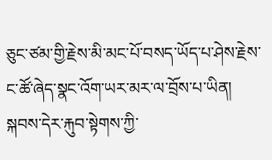ཅུང་ཙམ་གྱི་རྗེས་མི་མང་པོ་བསད་ཡོད་པ་ཤེས་རྗེས་ང་ཚོ་ཞེད་སྣང་འོག་ཡར་མར་ལ་བྲོས་པ་ཡིན། སྐབས་དེར་རྐུབ་སྟེགས་ཀྱི་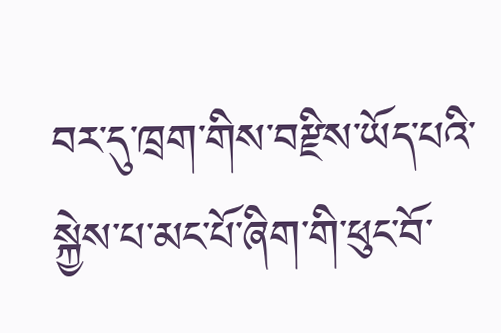བར་དུ་ཁྲག་གིས་བརྫིས་ཡོད་པའི་སྐྱེས་པ་མང་པོ་ཞིག་གི་ཕུང་བོ་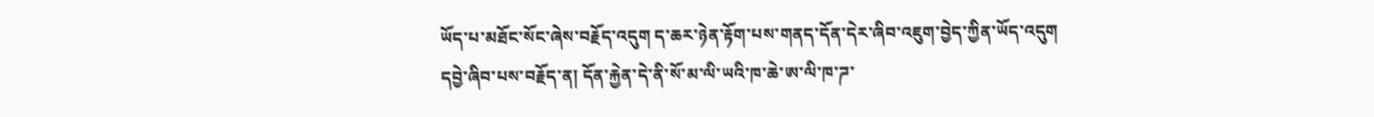ཡོད་པ་མཐོང་སོང་ཞེས་བརྗོད་འདུག ད་ཆར་ཉེན་རྟོག་པས་གནད་དོན་དེར་ཞིབ་འཇུག་བྱེད་ཀྱིན་ཡོད་འདུག དབྱེ་ཞིབ་པས་བརྗོད་ན། དོན་རྐྱེན་དེ་ནི་སོ་མ་ལི་ཡའི་ཁ་ཆེ་ཨ་ལི་ཁ་ཌ་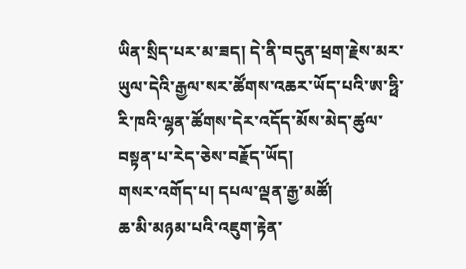ཡིན་སྲིད་པར་མ་ཟད། དེ་ནི་བདུན་ཕྲག་རྗེས་མར་ཡུལ་དེའི་རྒྱལ་སར་ཚོགས་འཆར་ཡོད་པའི་ཨ་ཧྥི་རི་ཁའི་ལྷན་ཚོགས་དེར་འདོད་མོས་མེད་ཚུལ་བསྟན་པ་རེད་ཅེས་བརྗོད་ཡོད།
གསར་འགོད་པ། དཔལ་ལྡན་རྒྱ་མཚོ།
ཆ་མི་མཉམ་པའི་འཇུག་རྟེན་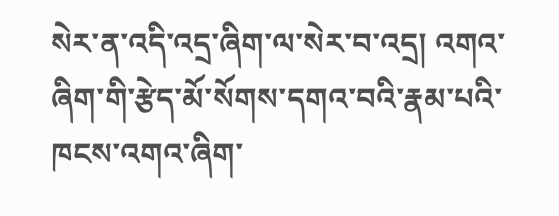སེར་ན་འདི་འདྲ་ཞིག་ལ་སེར་བ་འདྲ། འགའ་ཞིག་གི་རྩེད་མོ་སོགས་དགའ་བའི་རྣམ་པའི་ཁངས་འགའ་ཞིག་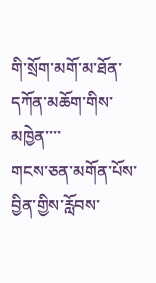གི་སྲོག་མགོ་མ་ཐོན་
དཀོན་མཆོག་གིས་མཁྱེན་་་་
གངས་ཅན་མགོན་པོས་བྱིན་གྱིས་རློབས་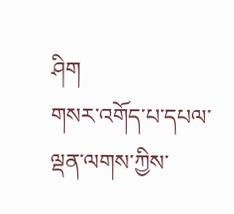ཤིག
གསར་འགོད་པ་དཔལ་ལྡན་ལགས་ཀྱིས་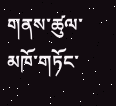གནས་ཚུལ་མཁོ་གཏོང་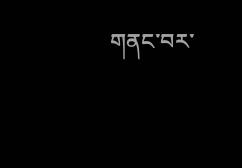གནང་བར་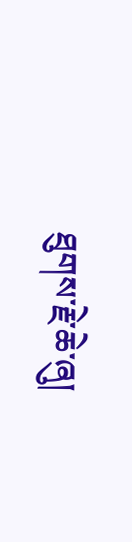ཐུགས་རྗེ་ཆེ་ཞུ།